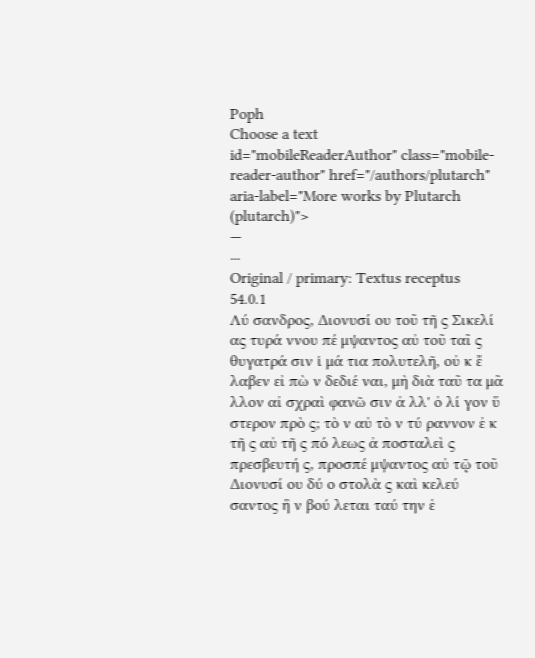Poph
Choose a text
id="mobileReaderAuthor" class="mobile-reader-author" href="/authors/plutarch" aria-label="More works by Plutarch (plutarch)">
—
⋯
Original / primary: Textus receptus
54.0.1
Λύ σανδρος, Διονυσί ου τοῦ τῆ ς Σικελί ας τυρά ννου πέ μψαντος αὐ τοῦ ταῖ ς θυγατρά σιν ἱ μά τια πολυτελῆ, οὐ κ ἔ λαβεν εἰ πὼ ν δεδιέ ναι, μὴ διὰ ταῦ τα μᾶ λλον αἰ σχραὶ φανῶ σιν ἀ λλ' ὀ λί γον ὕ στερον πρὸ ς; τὸ ν αὐ τὸ ν τύ ραννον ἐ κ τῆ ς αὐ τῆ ς πό λεως ἀ ποσταλεὶ ς πρεσβευτή ς, προσπέ μψαντος αὐ τῷ τοῦ Διονυσί ου δύ ο στολὰ ς καὶ κελεύ σαντος ἣ ν βού λεται ταύ την ἑ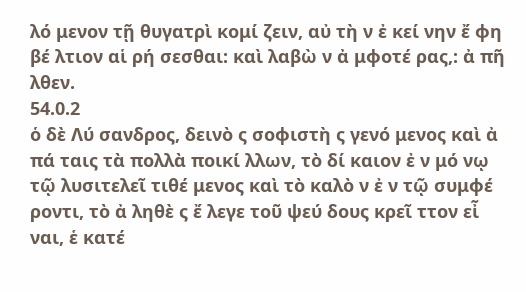λό μενον τῇ θυγατρὶ κομί ζειν, αὐ τὴ ν ἐ κεί νην ἔ φη βέ λτιον αἱ ρή σεσθαι: καὶ λαβὼ ν ἀ μφοτέ ρας,: ἀ πῆ λθεν.
54.0.2
ὁ δὲ Λύ σανδρος, δεινὸ ς σοφιστὴ ς γενό μενος καὶ ἀ πά ταις τὰ πολλὰ ποικί λλων, τὸ δί καιον ἐ ν μό νῳ τῷ λυσιτελεῖ τιθέ μενος καὶ τὸ καλὸ ν ἐ ν τῷ συμφέ ροντι, τὸ ἀ ληθὲ ς ἔ λεγε τοῦ ψεύ δους κρεῖ ττον εἶ ναι, ἑ κατέ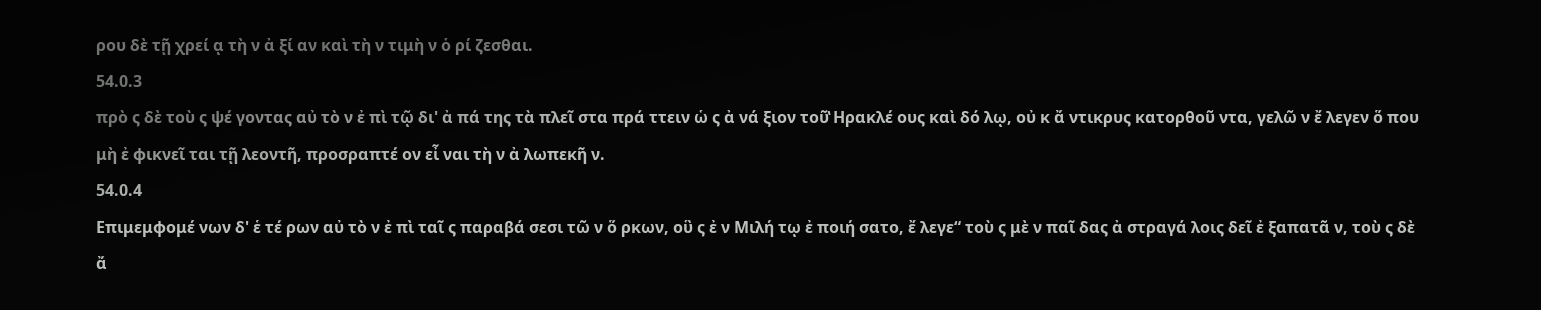ρου δὲ τῇ χρεί ᾳ τὴ ν ἀ ξί αν καὶ τὴ ν τιμὴ ν ὁ ρί ζεσθαι.
54.0.3
πρὸ ς δὲ τοὺ ς ψέ γοντας αὐ τὸ ν ἐ πὶ τῷ δι' ἀ πά της τὰ πλεῖ στα πρά ττειν ὡ ς ἀ νά ξιον τοῦ̔ Ηρακλέ ους καὶ δό λῳ, οὐ κ ἄ ντικρυς κατορθοῦ ντα, γελῶ ν ἔ λεγεν ὅ που μὴ ἐ φικνεῖ ται τῇ λεοντῆ, προσραπτέ ον εἶ ναι τὴ ν ἀ λωπεκῆ ν.
54.0.4
Επιμεμφομέ νων δ' ἑ τέ ρων αὐ τὸ ν ἐ πὶ ταῖ ς παραβά σεσι τῶ ν ὅ ρκων, οὓ ς ἐ ν Μιλή τῳ ἐ ποιή σατο, ἔ λεγε“ τοὺ ς μὲ ν παῖ δας ἀ στραγά λοις δεῖ ἐ ξαπατᾶ ν, τοὺ ς δὲ ἄ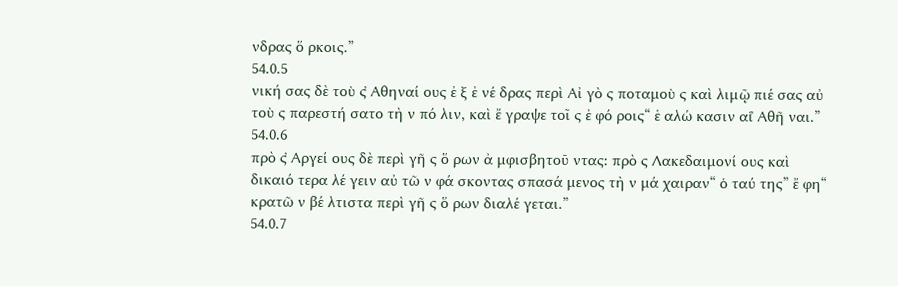νδρας ὅ ρκοις.”
54.0.5
νική σας δὲ τοὺ ς̓ Αθηναί ους ἐ ξ ἐ νέ δρας περὶ Αἰ γὸ ς ποταμοὺ ς καὶ λιμῷ πιέ σας αὐ τοὺ ς παρεστή σατο τὴ ν πό λιν, καὶ ἔ γραψε τοῖ ς ἐ φό ροις“ ἑ αλώ κασιν αἱ̓ Αθῆ ναι.”
54.0.6
πρὸ ς̓ Αργεί ους δὲ περὶ γῆ ς ὅ ρων ἀ μφισβητοῦ ντας: πρὸ ς Λακεδαιμονί ους καὶ δικαιό τερα λέ γειν αὐ τῶ ν φά σκοντας σπασά μενος τὴ ν μά χαιραν“ ὁ ταύ της” ἔ φη“ κρατῶ ν βέ λτιστα περὶ γῆ ς ὅ ρων διαλέ γεται.”
54.0.7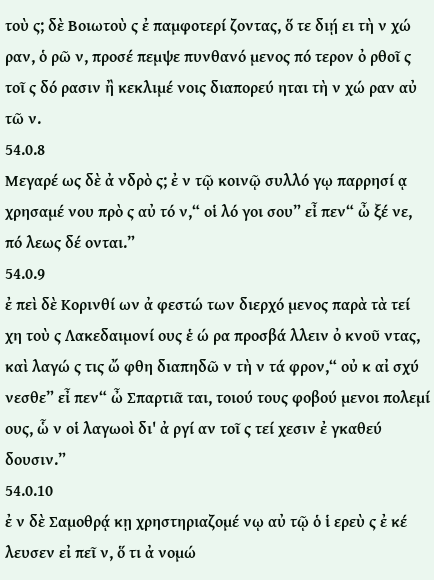τοὺ ς; δὲ Βοιωτοὺ ς ἐ παμφοτερί ζοντας, ὅ τε διῄ ει τὴ ν χώ ραν, ὁ ρῶ ν, προσέ πεμψε πυνθανό μενος πό τερον ὀ ρθοῖ ς τοῖ ς δό ρασιν ἢ κεκλιμέ νοις διαπορεύ ηται τὴ ν χώ ραν αὐ τῶ ν.
54.0.8
Μεγαρέ ως δὲ ἀ νδρὸ ς; ἐ ν τῷ κοινῷ συλλό γῳ παρρησί ᾳ χρησαμέ νου πρὸ ς αὐ τό ν,“ οἱ λό γοι σου” εἶ πεν“ ὦ ξέ νε, πό λεως δέ ονται.”
54.0.9
ἐ πεὶ δὲ Κορινθί ων ἀ φεστώ των διερχό μενος παρὰ τὰ τεί χη τοὺ ς Λακεδαιμονί ους ἑ ώ ρα προσβά λλειν ὀ κνοῦ ντας, καὶ λαγώ ς τις ὤ φθη διαπηδῶ ν τὴ ν τά φρον,“ οὐ κ αἰ σχύ νεσθε” εἶ πεν“ ὦ Σπαρτιᾶ ται, τοιού τους φοβού μενοι πολεμί ους, ὧ ν οἱ λαγωοὶ δι' ἀ ργί αν τοῖ ς τεί χεσιν ἐ γκαθεύ δουσιν.”
54.0.10
ἐ ν δὲ Σαμοθρᾴ κῃ χρηστηριαζομέ νῳ αὐ τῷ ὁ ἱ ερεὺ ς ἐ κέ λευσεν εἰ πεῖ ν, ὅ τι ἀ νομώ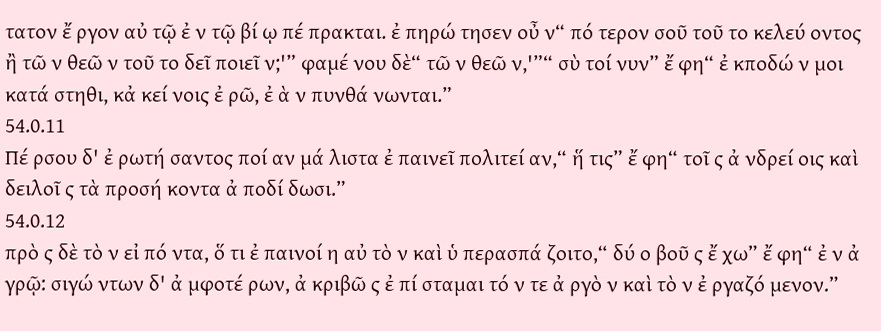τατον ἔ ργον αὐ τῷ ἐ ν τῷ βί ῳ πέ πρακται. ἐ πηρώ τησεν οὖ ν“ πό τερον σοῦ τοῦ το κελεύ οντος ἢ τῶ ν θεῶ ν τοῦ το δεῖ ποιεῖ ν;'” φαμέ νου δὲ“ τῶ ν θεῶ ν,'”“ σὺ τοί νυν” ἔ φη“ ἐ κποδώ ν μοι κατά στηθι, κἀ κεί νοις ἐ ρῶ, ἐ ὰ ν πυνθά νωνται.”
54.0.11
Πέ ρσου δ' ἐ ρωτή σαντος ποί αν μά λιστα ἐ παινεῖ πολιτεί αν,“ ἥ τις” ἔ φη“ τοῖ ς ἀ νδρεί οις καὶ δειλοῖ ς τὰ προσή κοντα ἀ ποδί δωσι.”
54.0.12
πρὸ ς δὲ τὸ ν εἰ πό ντα, ὅ τι ἐ παινοί η αὐ τὸ ν καὶ ὑ περασπά ζοιτο,“ δύ ο βοῦ ς ἔ χω” ἔ φη“ ἐ ν ἀ γρῷ: σιγώ ντων δ' ἀ μφοτέ ρων, ἀ κριβῶ ς ἐ πί σταμαι τό ν τε ἀ ργὸ ν καὶ τὸ ν ἐ ργαζό μενον.”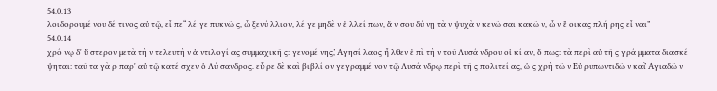54.0.13
λοιδορουμέ νου δέ τινος αὐ τῷ, εἶ πε“ λέ γε πυκνῶ ς, ὦ ξενύ λλιον, λέ γε μηδὲ ν ἐ λλεί πων, ἄ ν σου δύ νῃ τὰ ν ψυχὰ ν κενῶ σαι κακῶ ν, ὧ ν ἔ οικας πλή ρης εἶ ναι”
54.0.14
χρό νῳ δ' ὕ στερον μετὰ τὴ ν τελευτὴ ν ἀ ντιλογί ας συμμαχικῆ ς: γενομέ νης,̓ Αγησί λαος ἦ λθεν ἐ πὶ τὴ ν τοῦ Λυσά νδρου οἰ κί αν, ὅ πως: τὰ περὶ αὐ τῆ ς γρά μματα διασκέ ψηται: ταῦ τα γὰ ρ παρ' αὑ τῷ κατέ σχεν ὁ Λύ σανδρος. εὗ ρε δὲ καὶ βιβλί ον γεγραμμέ νον τῷ Λυσά νδρῳ περὶ τῆ ς πολιτεί ας, ὡ ς χρὴ τῶ ν Εὐ ρυπωντιδῶ ν καὶ̓ Αγιαδῶ ν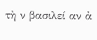τὴ ν βασιλεί αν ἀ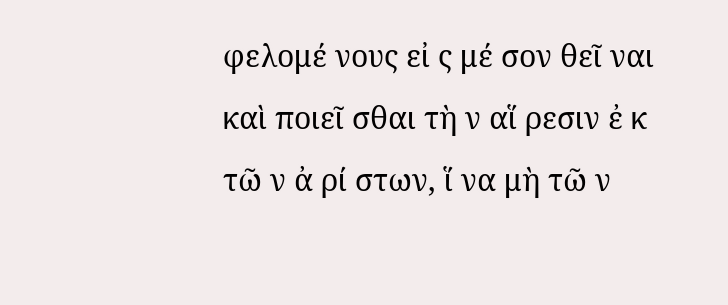φελομέ νους εἰ ς μέ σον θεῖ ναι καὶ ποιεῖ σθαι τὴ ν αἵ ρεσιν ἐ κ τῶ ν ἀ ρί στων, ἵ να μὴ τῶ ν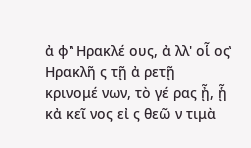ἀ φ'̔ Ηρακλέ ους, ἀ λλ' οἷ ος̔ Ηρακλῆ ς τῇ ἀ ρετῇ κρινομέ νων, τὸ γέ ρας ᾖ, ᾗ κἀ κεῖ νος εἰ ς θεῶ ν τιμὰ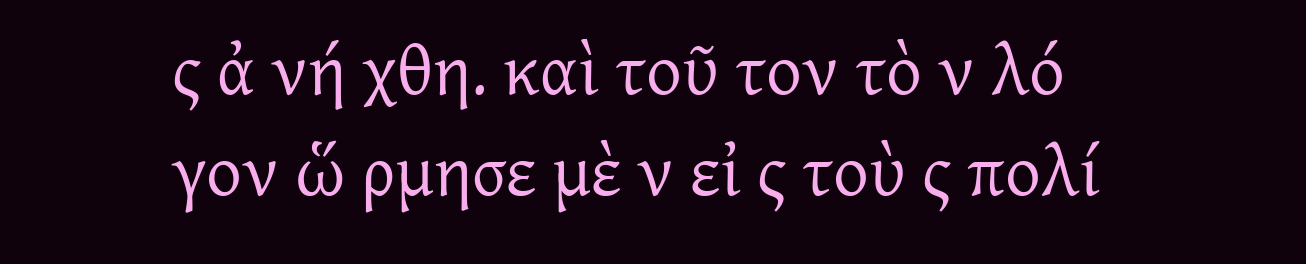ς ἀ νή χθη. καὶ τοῦ τον τὸ ν λό γον ὥ ρμησε μὲ ν εἰ ς τοὺ ς πολί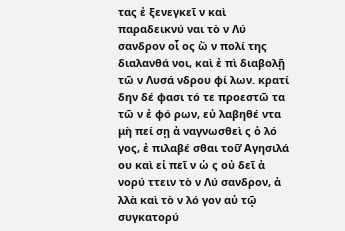τας ἐ ξενεγκεῖ ν καὶ παραδεικνύ ναι τὸ ν Λύ σανδρον οἷ ος ὢ ν πολί της διαλανθά νοι, καὶ ἐ πὶ διαβολῇ τῶ ν Λυσά νδρου φί λων. κρατί δην δέ φασι τό τε προεστῶ τα τῶ ν ἐ φό ρων, εὐ λαβηθέ ντα μὴ πεί σῃ ἀ ναγνωσθεὶ ς ὁ λό γος, ἐ πιλαβέ σθαι τοῦ̓ Αγησιλά ου καὶ εἰ πεῖ ν ὡ ς οὐ δεῖ ἀ νορύ ττειν τὸ ν Λύ σανδρον, ἀ λλὰ καὶ τὸ ν λό γον αὐ τῷ συγκατορύ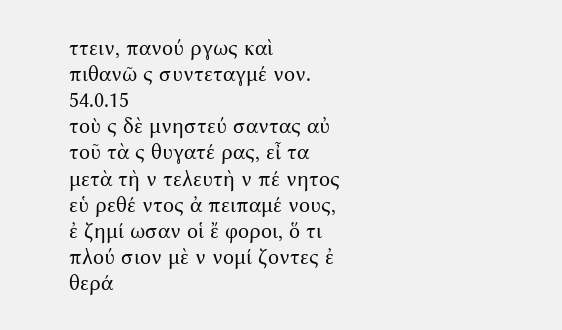ττειν, πανού ργως καὶ πιθανῶ ς συντεταγμέ νον.
54.0.15
τοὺ ς δὲ μνηστεύ σαντας αὐ τοῦ τὰ ς θυγατέ ρας, εἶ τα μετὰ τὴ ν τελευτὴ ν πέ νητος εὑ ρεθέ ντος ἀ πειπαμέ νους, ἐ ζημί ωσαν οἱ ἔ φοροι, ὅ τι πλού σιον μὲ ν νομί ζοντες ἐ θερά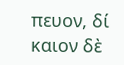πευον, δί καιον δὲ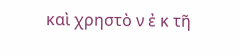καὶ χρηστὸ ν ἐ κ τῆ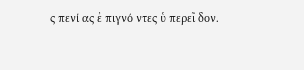ς πενί ας ἐ πιγνό ντες ὑ περεῖ δον.